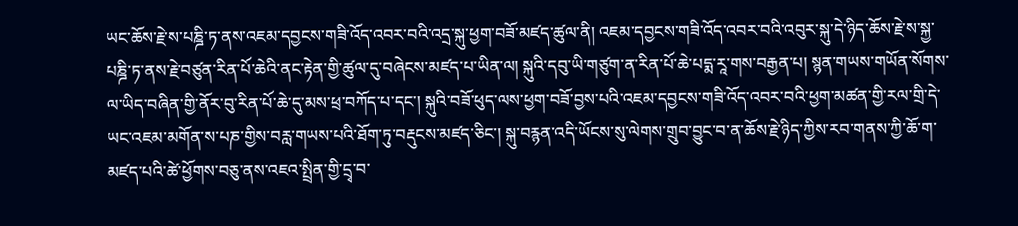ཡང་ཆོས་རྗེ་ས་པཎྜི་ཏ་ནས་འཇམ་དབྱངས་གཟི་འོད་འབར་བའི་འདྲ་སྐུ་ཕྱག་བཟོ་མཛད་ཚུལ་ནི། འཇམ་དབྱངས་གཟི་འོད་འབར་བའི་འབུར་སྐུ་དེ་ཉིད་ཆོས་རྗེ་ས་སྐྱ་པཎྜི་ཏ་ནས་རྗེ་བཙུན་རིན་པོ་ཆེའི་ནང་རྟེན་གྱི་ཚུལ་དུ་བཞེངས་མཛད་པ་ཡིན་ལ། སྐུའི་དབུ་ཡི་གཙུག་ན་རིན་པོ་ཆེ་པདྨ་རཱ་གས་བརྒྱན་པ། སྙན་གཡས་གཡོན་སོགས་ལ་ཡིད་བཞིན་གྱི་ནོར་བུ་རིན་པོ་ཆེ་དུ་མས་ཕྲ་བཀོད་པ་དང་། སྐུའི་བཟོ་ཕུད་ལས་ཕྱག་བཟོ་བྱས་པའི་འཇམ་དབྱངས་གཟི་འོད་འབར་བའི་ཕྱག་མཚན་གྱི་རལ་གྲི་དེ་ཡང་འཇམ་མགོན་ས་པཎ་གྱིས་བརླ་གཡས་པའི་ཐོག་ཏུ་བརྡུངས་མཛད་ཅིང་། སྐུ་བརྙན་འདི་ཡོངས་སུ་ལེགས་གྲུབ་བྱུང་བ་ན་ཆོས་རྗེ་ཉིད་ཀྱིས་རབ་གནས་ཀྱི་ཆོ་ག་མཛད་པའི་ཚེ་ཕྱོགས་བཅུ་ནས་འཇའ་སྤྲིན་གྱི་དྲྭ་བ་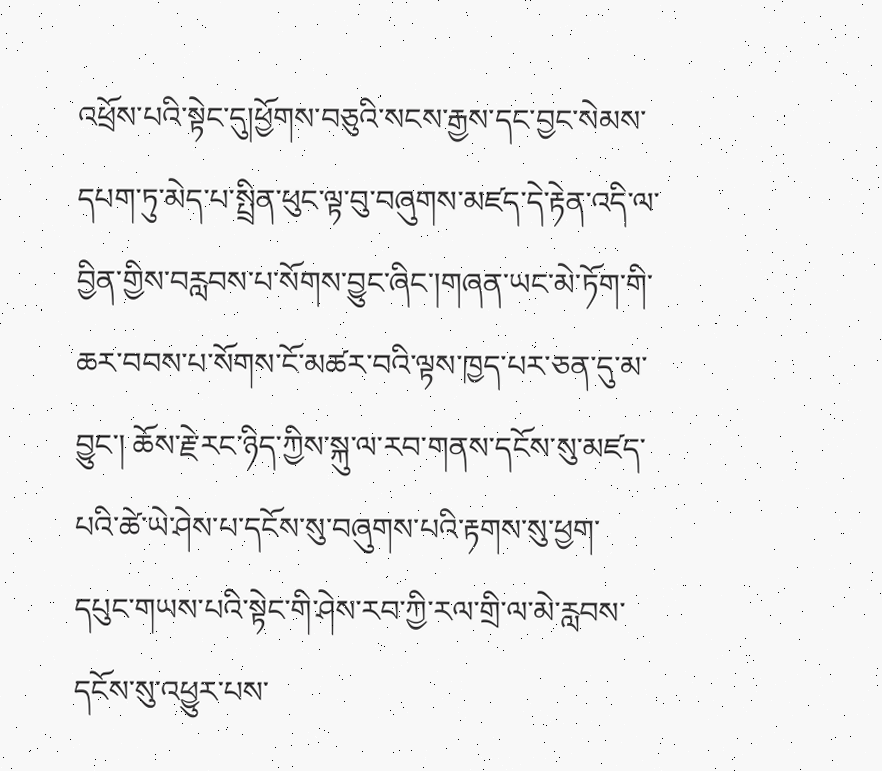འཕྲོས་པའི་སྟེང་དུ།ཕྱོགས་བཅུའི་སངས་རྒྱས་དང་བྱང་སེམས་དཔག་ཏུ་མེད་པ་སྤྲིན་ཕུང་ལྟ་བུ་བཞུགས་མཛད་དེ་རྟེན་འདི་ལ་བྱིན་གྱིས་བརླབས་པ་སོགས་བྱུང་ཞིང་།གཞན་ཡང་མེ་ཏོག་གི་ཆར་བབས་པ་སོགས་ངོ་མཚར་བའི་ལྟས་ཁྱད་པར་ཅན་དུ་མ་བྱུང་། ཆོས་རྗེ་རང་ཉིད་ཀྱིས་སྐུ་ལ་རབ་གནས་དངོས་སུ་མཛད་པའི་ཚེ་ཡེ་ཤེས་པ་དངོས་སུ་བཞུགས་པའི་རྟགས་སུ་ཕྱག་དཔུང་གཡས་པའི་སྟེང་གི་ཤེས་རབ་ཀྱི་རལ་གྲི་ལ་མེ་རླབས་དངོས་སུ་འཕྱུར་པས་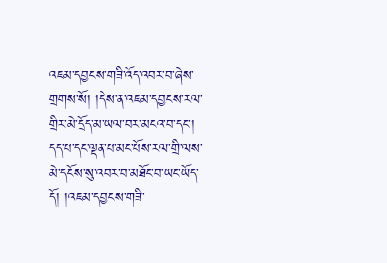འཇམ་དབྱངས་གཟི་འོད་འབར་བ་ཞེས་གྲགས་སོ། །དེས་ན་འཇམ་དབྱངས་རལ་གྲིར་མེ་དྲོད་མ་ཡལ་བར་མངའ་བ་དང་། དད་པ་དང་ལྡན་པ་མང་པོས་རལ་གྲི་ལས་མེ་དངོས་སུ་འབར་བ་མཐོང་བ་ཡང་ཡོད་དོ། །འཇམ་དབྱངས་གཟི་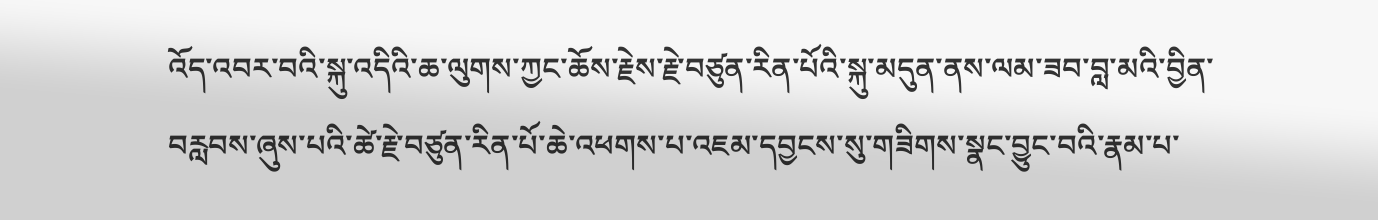འོད་འབར་བའི་སྐུ་འདིའི་ཆ་ལུགས་ཀྱང་ཆོས་རྗེས་རྗེ་བཙུན་རིན་པོའི་སྐུ་མདུན་ནས་ལམ་ཟབ་བླ་མའི་བྱིན་བརླབས་ཞུས་པའི་ཚེ་རྗེ་བཙུན་རིན་པོ་ཆེ་འཕགས་པ་འཇམ་དབྱངས་སུ་གཟིགས་སྣང་བྱུང་བའི་རྣམ་པ་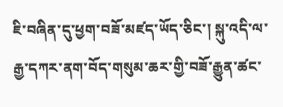ཇི་བཞིན་དུ་ཕྱག་བཟོ་མཛད་ཡོད་ཅིང་། སྐུ་འདི་ལ་རྒྱ་དཀར་ནག་བོད་གསུམ་ཆར་གྱི་བཟོ་རྒྱུན་ཚང་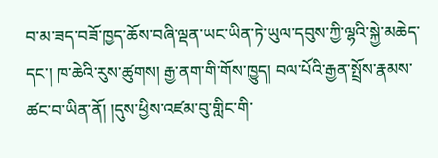བ་མ་ཟད་བཟོ་ཁྱད་ཆོས་བཞི་ལྡན་ཡང་ཡིན་ཏེ་ཡུལ་དབུས་ཀྱི་ལྷའི་སྐྱེ་མཆེད་དང་། ཁ་ཆེའི་རུས་ཚུགས། རྒྱ་ནག་གི་གོས་ཁྱུད། བལ་པོའི་རྒྱན་སྤྲོས་རྣམས་ཚང་བ་ཡིན་ནོ། །དུས་ཕྱིས་འཛམ་བུ་གླིང་གི་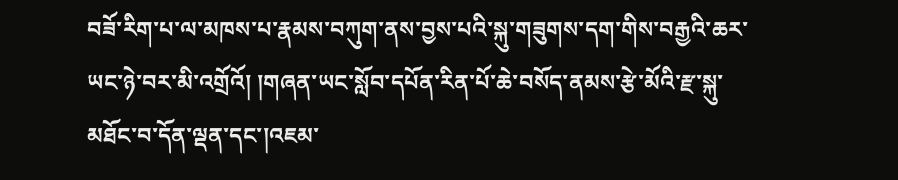བཟོ་རིག་པ་ལ་མཁས་པ་རྣམས་བཀུག་ནས་བྱས་པའི་སྐུ་གཟུགས་དག་གིས་བརྒྱའི་ཆར་ཡང་ཉེ་བར་མི་འགྲོའོ། །གཞན་ཡང་སློབ་དཔོན་རིན་པོ་ཆེ་བསོད་ནམས་རྩེ་མོའི་རྫ་སྐུ་མཐོང་བ་དོན་ལྡན་དང་།འཇམ་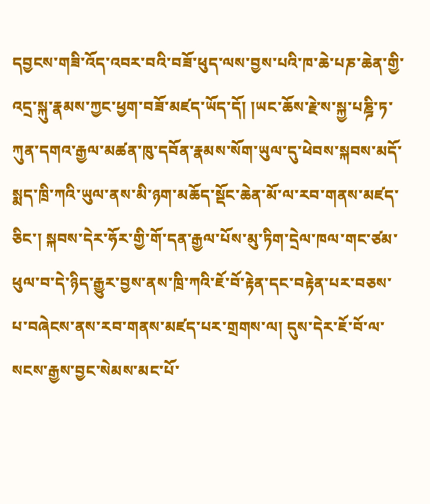དབྱངས་གཟི་འོད་འབར་བའི་བཟོ་ཕུད་ལས་བྱས་པའི་ཁ་ཆེ་པཎ་ཆེན་གྱི་འདྲ་སྐུ་རྣམས་ཀྱང་ཕྱག་བཟོ་མཛད་ཡོད་དོ། །ཡང་ཆོས་རྗེ་ས་སྐྱ་པཎྜི་ཏ་ཀུན་དགའ་རྒྱལ་མཚན་ཁུ་དབོན་རྣམས་སོག་ཡུལ་དུ་ཕེབས་སྐབས་མདོ་སྨད་ཁྲི་ཀའི་ཡུལ་ནས་མི་ཉག་མཆོད་སྡོང་ཆེན་མོ་ལ་རབ་གནས་མཛད་ཅིང་། སྐབས་དེར་ཧོར་གྱི་གོ་དན་རྒྱལ་པོས་མུ་ཏིག་དྲེལ་ཁལ་གང་ཙམ་ཕུལ་བ་དེ་ཉིད་རྒྱུར་བྱས་ནས་ཁྲི་ཀའི་ཇོ་བོ་རྟེན་དང་བརྟེན་པར་བཅས་པ་བཞེངས་ནས་རབ་གནས་མཛད་པར་གྲགས་ལ། དུས་དེར་ཇོ་བོ་ལ་སངས་རྒྱས་བྱང་སེམས་མང་པོ་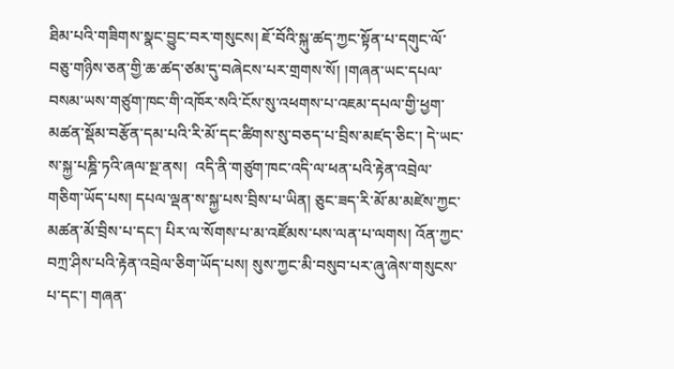ཐིམ་པའི་གཟིགས་སྣང་བྱུང་བར་གསུངས། ཇོ་བོའི་སྐུ་ཚད་ཀྱང་སྟོན་པ་དགུང་ལོ་བཅུ་གཉིས་ཅན་གྱི་ཆ་ཚད་ཙམ་དུ་བཞེངས་པར་གྲགས་སོ། །གཞན་ཡང་དཔལ་བསམ་ཡས་གཙུག་ཁང་གི་འཁོར་སའི་ངོས་སུ་འཕགས་པ་འཇམ་དཔལ་གྱི་ཕྱག་མཚན་སྡོམ་བརྩོན་དམ་པའི་རི་མོ་དང་ཚིགས་སུ་བཅད་པ་བྲིས་མཛད་ཅིང་། དེ་ཡང་ས་སྐྱ་པཎྜི་ཏའི་ཞལ་སྔ་ནས།  འདི་ནི་གཙུག་ཁང་འདི་ལ་ཕན་པའི་རྟེན་འབྲེལ་གཅིག་ཡོད་པས། དཔལ་ལྡན་ས་སྐྱ་པས་བྲིས་པ་ཡིན། ཅུང་ཟད་རི་མོ་མ་མཛེས་ཀྱང་མཚན་མོ་བྲིས་པ་དང་། པིར་ལ་སོགས་པ་མ་འཛོམས་པས་ལན་པ་ལགས། འོན་ཀྱང་བཀྲ་ཤིས་པའི་རྟེན་འབྲེལ་ཅིག་ཡོད་པས། སུས་ཀྱང་མི་བསུབ་པར་ཞུ་ཞེས་གསུངས་པ་དང་། གཞན་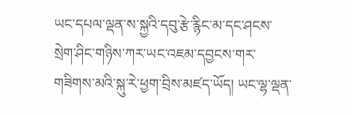ཡང་དཔལ་ལྡན་ས་སྐྱའི་དབུ་རྩེ་རྙིང་མ་དང་ཤངས་སྲེག་ཤིང་གཉིས་ཀར་ཡང་འཇམ་དབྱངས་གར་གཟིགས་མའི་སྐུ་རེ་ཕྱག་བྲིས་མཛད་ཡོད། ཡང་ལྷ་ལྡན་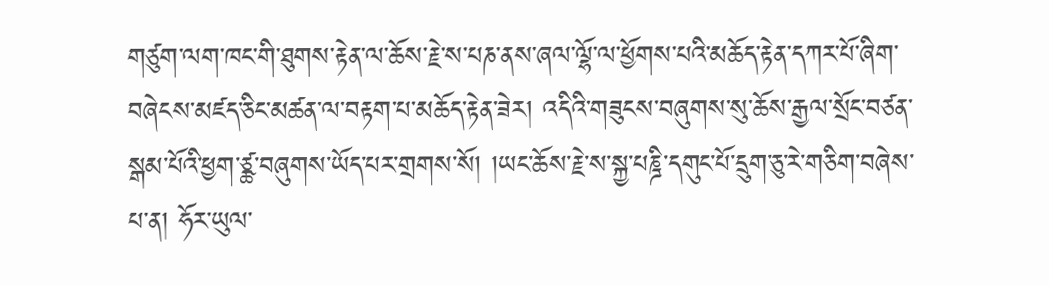གཙུག་ལག་ཁང་གི་ཐུགས་རྟེན་ལ་ཆོས་རྗེ་ས་པཎ་ནས་ཞལ་ལྷོ་ལ་ཕྱོགས་པའི་མཆོད་རྟེན་དཀར་པོ་ཞིག་བཞེངས་མཛད་ཅིང་མཚན་ལ་བརྟག་པ་མཆོད་རྟེན་ཟེར། འདིའི་གཟུངས་བཞུགས་སུ་ཆོས་རྒྱལ་སྲོང་བཙན་སྒམ་པོའི་ཕྱག་ཙྪ་བཞུགས་ཡོད་པར་གྲགས་སོ། །ཡང་ཆོས་རྗེ་ས་སྐྱ་པཎྜི་དགུང་པོ་དྲུག་ཅུ་རེ་གཅིག་བཞེས་པ་ན། ཧོར་ཡུལ་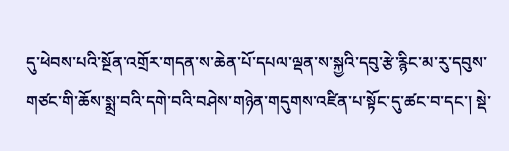དུ་ཕེབས་པའི་སྔོན་འགྲོར་གདན་ས་ཆེན་པོ་དཔལ་ལྡན་ས་སྐྱའི་དབུ་རྩེ་རྙིང་མ་རུ་དབུས་གཙང་གི་ཆོས་སྨྲ་བའི་དགེ་བའི་བཤེས་གཉེན་གདུགས་འཛིན་པ་སྟོང་དུ་ཚང་བ་དང་། སྡེ་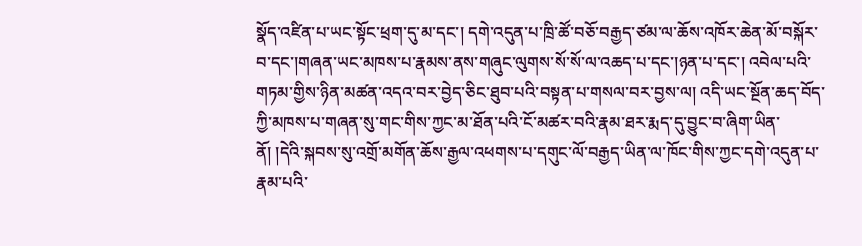སྣོད་འཛིན་པ་ཡང་སྟོང་ཕྲག་དུ་མ་དང་། དགེ་འདུན་པ་ཁྲི་ཚོ་བཅོ་བརྒྱད་ཙམ་ལ་ཆོས་འཁོར་ཆེན་མོ་བསྐོར་བ་དང་།གཞན་ཡང་མཁས་པ་རྣམས་ནས་གཞུང་ལུགས་སོ་སོ་ལ་འཆད་པ་དང་།ཉན་པ་དང་། འབེལ་པའི་གཏམ་གྱིས་ཉིན་མཚན་འདའ་བར་བྱེད་ཅིང་ཐུབ་པའི་བསྟན་པ་གསལ་བར་བྱས་ལ། འདི་ཡང་སྔོན་ཆད་བོད་ཀྱི་མཁས་པ་གཞན་སུ་གང་གིས་ཀྱང་མ་ཐོན་པའི་ངོ་མཚར་བའི་རྣམ་ཐར་རྨད་དུ་བྱུང་བ་ཞིག་ཡིན་ནོ། །དེའི་སྐབས་སུ་འགྲོ་མགོན་ཆོས་རྒྱལ་འཕགས་པ་དགུང་ལོ་བརྒྱད་ཡིན་ལ་ཁོང་གིས་ཀྱང་དགེ་འདུན་པ་རྣམ་པའི་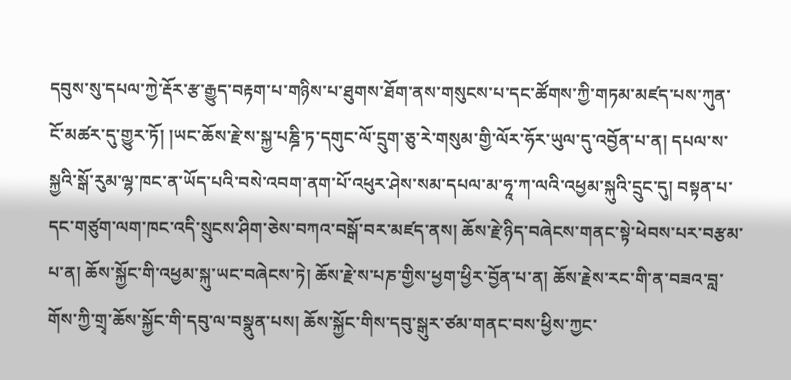དབུས་སུ་དཔལ་ཀྱེ་རྡོར་རྩ་རྒྱུད་བརྟག་པ་གཉིས་པ་ཐུགས་ཐོག་ནས་གསུངས་པ་དང་ཚོགས་ཀྱི་གཏམ་མཛད་པས་ཀུན་ངོ་མཚར་དུ་གྱུར་ཏོ། །ཡང་ཆོས་རྗེ་ས་སྐྱ་པཎྜི་ཏ་དགུང་ལོ་དྲུག་ཅུ་རེ་གསུམ་གྱི་ལོར་ཧོར་ཡུལ་དུ་འབྱོན་པ་ན། དཔལ་ས་སྐྱའི་སྒོ་རུམ་ལྷ་ཁང་ན་ཡོད་པའི་བསེ་འབག་ནག་པོ་འཕུར་ཤེས་སམ་དཔལ་མ་ཧཱ་ཀ་ལའི་འཕྱམ་སྐུའི་དྲུང་དུ། བསྟན་པ་དང་གཙུག་ལག་ཁང་འདི་སྲུངས་ཤིག་ཅེས་བཀའ་བསྒོ་བར་མཛད་ནས། ཆོས་རྗེ་ཉིད་བཞེངས་གནང་སྟེ་ཕེབས་པར་བརྩམ་པ་ན། ཆོས་སྐྱོང་གི་འཕྱམ་སྐུ་ཡང་བཞེངས་ཏེ། ཆོས་རྗེ་ས་པཎ་གྱིས་ཕྱག་ཕྱིར་བྱོན་པ་ན། ཆོས་རྗེས་རང་གི་ན་བཟའ་བླ་གོས་ཀྱི་གྲྭ་ཆོས་སྐྱོང་གི་དབུ་ལ་བསྣུན་པས། ཆོས་སྐྱོང་གིས་དབུ་སྒུར་ཙམ་གནང་བས་ཕྱིས་ཀྱང་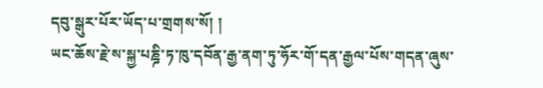དབུ་སྒུར་པོར་ཡོད་པ་གྲགས་སོ། །
ཡང་ཆོས་རྗེ་ས་སྐྱ་པཎྜི་ཏ་ཁུ་དབོན་རྒྱ་ནག་ཏུ་ཧོར་གོ་དན་རྒྱལ་པོས་གདན་ཞུས་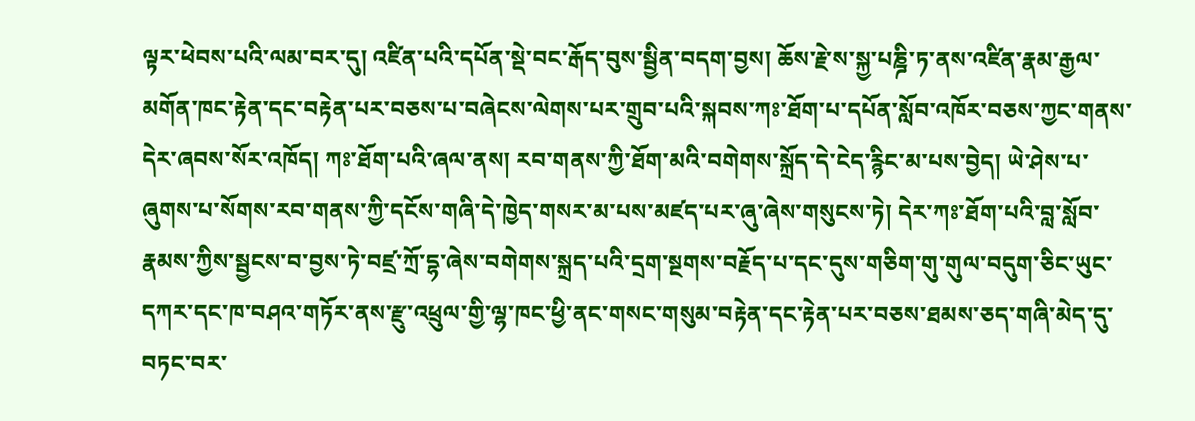ལྟར་ཕེབས་པའི་ལམ་བར་དུ། འཛིན་པའི་དཔོན་སྡེ་བང་རྒོད་བུས་སྦྱིན་བདག་བྱས། ཆོས་རྗེ་ས་སྐྱ་པཎྜི་ཏ་ནས་འཛིན་རྣམ་རྒྱལ་མགོན་ཁང་རྟེན་དང་བརྟེན་པར་བཅས་པ་བཞེངས་ལེགས་པར་གྲུབ་པའི་སྐབས་ཀཿ་ཐོག་པ་དཔོན་སློབ་འཁོར་བཅས་ཀྱང་གནས་དེར་ཞབས་སོར་འཁོད། ཀཿ་ཐོག་པའི་ཞལ་ནས། རབ་གནས་ཀྱི་ཐོག་མའི་བགེགས་སྐྲོད་དེ་ངེད་རྙིང་མ་པས་བྱེད། ཡེ་ཤེས་པ་ཞུགས་པ་སོགས་རབ་གནས་ཀྱི་དངོས་གཞི་དེ་ཁྱེད་གསར་མ་པས་མཛད་པར་ཞུ་ཞེས་གསུངས་ཏེ། དེར་ཀཿ་ཐོག་པའི་བླ་སློབ་རྣམས་ཀྱིས་སྦྱངས་བ་བྱས་ཏེ་བཛྲ་ཀྲོ་དྷ་ཞེས་བགེགས་སྐྲད་པའི་དྲག་སྔགས་བརྗོད་པ་དང་དུས་གཅིག་གུ་གུལ་བདུག་ཅིང་ཡུང་དཀར་དང་ཁ་བཤའ་གཏོར་ནས་རྫུ་འཕྲུལ་གྱི་ལྷ་ཁང་ཕྱི་ནང་གསང་གསུམ་བརྟེན་དང་རྟེན་པར་བཅས་ཐམས་ཅད་གཞི་མེད་དུ་བཏང་བར་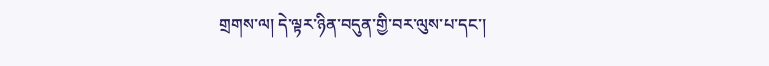གྲགས་ལ། དེ་ལྟར་ཉིན་བདུན་གྱི་བར་ལུས་པ་དང་།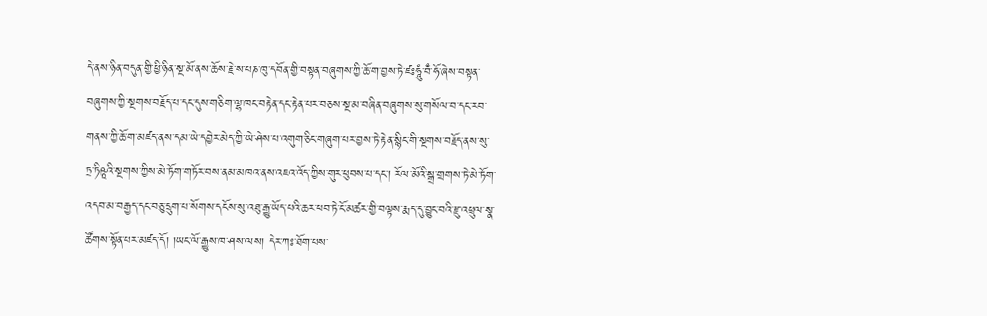དེ་ནས་ཉིན་བདུན་གྱི་ཕྱི་ཉིན་སྔ་མོ་ནས་ཆོས་རྗེ་ས་པཎ་ཁུ་དབོན་གྱི་བསྟན་བཞུགས་ཀྱི་ཆོ་ག་བྱས་ཏེ་ཛཿཧཱུཾ་བྃ་ཧོ་ཞེས་བསྟན་བཞུགས་ཀྱི་སྔགས་བརྗོད་པ་དང་དུས་གཅིག་ལྷ་ཁང་བརྟེན་དང་རྟེན་པར་བཅས་སྔ་མ་བཞིན་བཞུགས་སུ་གསོལ་བ་དང་རབ་གནས་ཀྱི་ཆོ་ག་མཛད་ནས་དམ་ཡེ་དབྱེར་མེད་ཀྱི་ཡེ་ཤེས་པ་འགུག་ཅིང་གཞུག་པར་བྱས་ཏེ་རྟེན་སྙིང་གི་སྔགས་བརྗོད་ནས་སུ་ཏྲ་ཏིཥྛའི་སྔགས་ཀྱིས་མེ་ཏོག་གཏོར་བས་ནམ་མཁའ་ནས་འཇའ་འོད་ཀྱིས་གུར་ཕུབས་པ་དང་། རོལ་མོའི་སྒྲ་གྲགས་ཏེ་མེ་ཏོག་འདབ་མ་བརྒྱད་དང་བཅུ་དྲུག་པ་སོགས་དངོས་སུ་འཐུ་རྒྱུ་ཡོད་པའི་ཆར་ཕབ་ཏེ་ངོ་མཚར་གྱི་བལྟས་རྨད་དུ་བྱུང་བའི་རྫུ་འཕྲུལ་སྣ་ཚོགས་སྟོན་པར་མཛད་དོ། །ཡང་ལོ་རྒྱུས་ཁ་ཤས་ལས། དེར་ཀཿ་ཐོག་པས་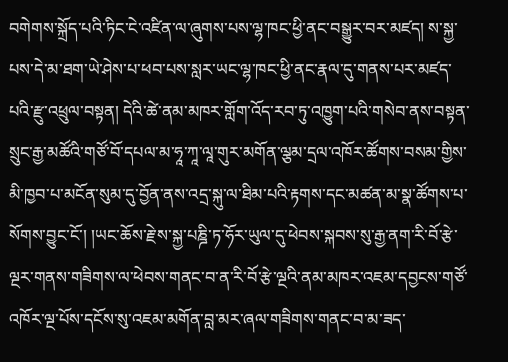བགེགས་སྐྲོད་པའི་ཏིང་ངེ་འཛིན་ལ་ཞུགས་པས་ལྷ་ཁང་ཕྱི་ནང་བསྒྱུར་བར་མཛད། ས་སྐྱ་པས་དེ་མ་ཐག་ཡེ་ཤེས་པ་ཕབ་པས་སླར་ཡང་ལྷ་ཁང་ཕྱི་ནང་རྣལ་དུ་གནས་པར་མཛད་པའི་རྫུ་འཕྲུལ་བསྟན། དེའི་ཚེ་ནམ་མཁར་གློག་འོད་རབ་ཏུ་འཁྱུག་པའི་གསེབ་ནས་བསྟན་སྲུང་རྒྱ་མཚོའི་གཙོ་བོ་དཔལ་མ་ཧཱ་ཀཱ་ལཱ་གུར་མགོན་ལྕམ་དྲལ་འཁོར་ཚོགས་བསམ་གྱིས་མི་ཁྱབ་པ་མངོན་སུམ་དུ་བྱོན་ནས་འདྲ་སྐུ་ལ་ཐིམ་པའི་རྟགས་དང་མཚན་མ་སྣ་ཚོགས་པ་སོགས་བྱུང་ངོ་། །ཡང་ཆོས་རྗེ་ས་སྐྱ་པཎྜི་ཏ་ཧོར་ཡུལ་དུ་ཕེབས་སྐབས་སུ་རྒྱ་ནག་རི་བོ་རྩེ་ལྔར་གནས་གཟིགས་ལ་ཕེབས་གནང་བ་ན་རི་བོ་རྩེ་ལྔའི་ནམ་མཁར་འཇམ་དབྱངས་གཙོ་འཁོར་ལྔ་པོས་དངོས་སུ་འཇམ་མགོན་བླ་མར་ཞལ་གཟིགས་གནང་བ་མ་ཟད་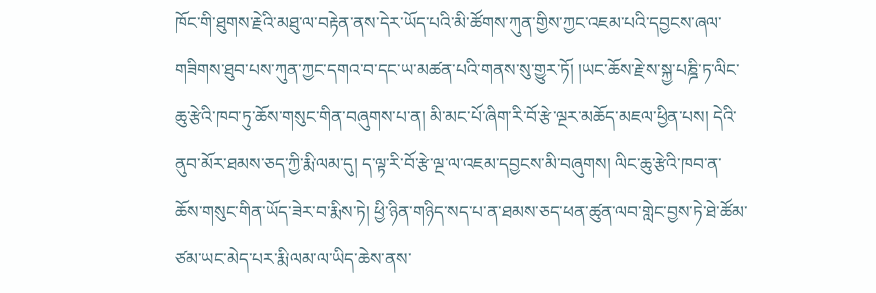ཁོང་གི་ཐུགས་རྗེའི་མཐུ་ལ་བརྟེན་ནས་དེར་ཡོད་པའི་མི་ཚོགས་ཀུན་གྱིས་ཀྱང་འཇམ་པའི་དབྱངས་ཞལ་གཟིགས་ཐུབ་པས་ཀུན་ཀྱང་དགའ་བ་དང་ཡ་མཚན་པའི་གནས་སུ་གྱུར་ཏོ། །ཡང་ཆོས་རྗེ་ས་སྐྱ་པཎྜི་ཏ་ལིང་ཆུ་རྩེའི་ཁབ་ཏུ་ཆོས་གསུང་གིན་བཞུགས་པ་ན། མི་མང་པོ་ཞིག་རི་བོ་རྩེ་ལྔར་མཆོད་མཇལ་ཕྱིན་པས། དེའི་ནུབ་མོར་ཐམས་ཅད་ཀྱི་རྨི་ལམ་དུ། ད་ལྟ་རི་བོ་རྩེ་ལྔ་ལ་འཇམ་དབྱངས་མི་བཞུགས། ལིང་ཆུ་རྩེའི་ཁབ་ན་ཆོས་གསུང་གིན་ཡོད་ཟེར་བ་རྨིས་ཏེ། ཕྱི་ཉིན་གཉིད་སད་པ་ན་ཐམས་ཅད་ཕན་ཚུན་ལབ་གླེང་བྱས་ཏེ་ཐེ་ཚོམ་ཙམ་ཡང་མེད་པར་རྨི་ལམ་ལ་ཡིད་ཆེས་ནས་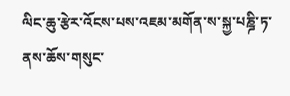ལིང་ཆུ་རྩེར་འོངས་པས་འཇམ་མགོན་ས་སྐྱ་པཎྜི་ཏ་ནས་ཆོས་གསུང་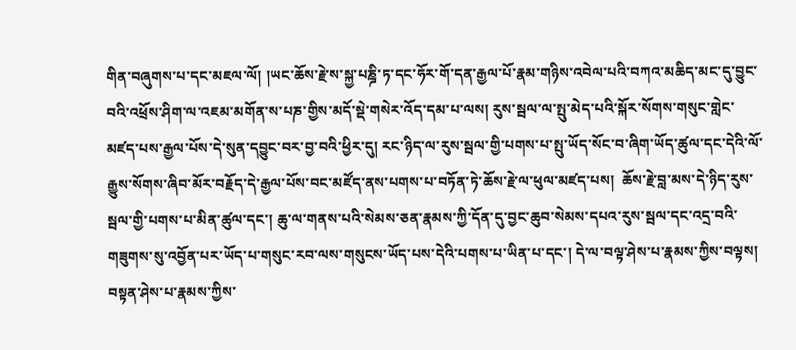གིན་བཞུགས་པ་དང་མཇལ་ལོ། །ཡང་ཆོས་རྗེ་ས་སྐྱ་པཎྜི་ཏ་དང་ཧོར་གོ་དན་རྒྱལ་པོ་རྣམ་གཉིས་འབེལ་པའི་བཀའ་མཆིད་མང་དུ་བྱུང་བའི་འཕྲོས་ཤིག་ལ་འཇམ་མགོན་ས་པཎ་གྱིས་མདོ་སྡེ་གསེར་འོད་དམ་པ་ལས། རུས་སྦལ་ལ་སྤུ་མེད་པའི་སྐོར་སོགས་གསུང་གླེང་མཛད་པས་རྒྱལ་པོས་དེ་སུན་དབྱུང་བར་བྱ་བའི་ཕྱིར་དུ། རང་ཉིད་ལ་རུས་སྦལ་གྱི་པགས་པ་སྤུ་ཡོད་སོང་བ་ཞིག་ཡོད་ཚུལ་དང་དེའི་ལོ་རྒྱུས་སོགས་ཞིབ་མོར་བརྗོད་དེ་རྒྱལ་པོས་བང་མཛོད་ནས་པགས་པ་བཏོན་ཏེ་ཆོས་རྗེ་ལ་ཕུལ་མཛད་པས།  ཆོས་རྗེ་བླ་མས་དེ་ཉིད་རུས་སྦལ་གྱི་པགས་པ་མིན་ཚུལ་དང་། ཆུ་ལ་གནས་པའི་སེམས་ཅན་རྣམས་ཀྱི་དོན་དུ་བྱང་ཆུབ་སེམས་དཔའ་རུས་སྦལ་དང་འདྲ་བའི་གཟུགས་སུ་འབྱོན་པར་ཡོད་པ་གསུང་རབ་ལས་གསུངས་ཡོད་པས་དེའི་པགས་པ་ཡིན་པ་དང་། དེ་ལ་བལྟ་ཤེས་པ་རྣམས་ཀྱིས་བལྟས། བསྟན་ཤེས་པ་རྣམས་ཀྱིས་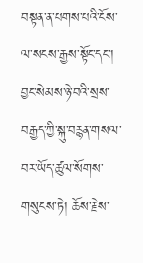བསྟན་ན་པགས་པའི་ངོས་ལ་སངས་རྒྱས་སྟོང་དང་། བྱང་སེམས་ཉེ་བའི་སྲས་བརྒྱད་ཀྱི་སྐུ་བརྙན་གསལ་བར་ཡོད་ཚུལ་སོགས་གསུངས་ཏེ། ཆོས་རྗེས་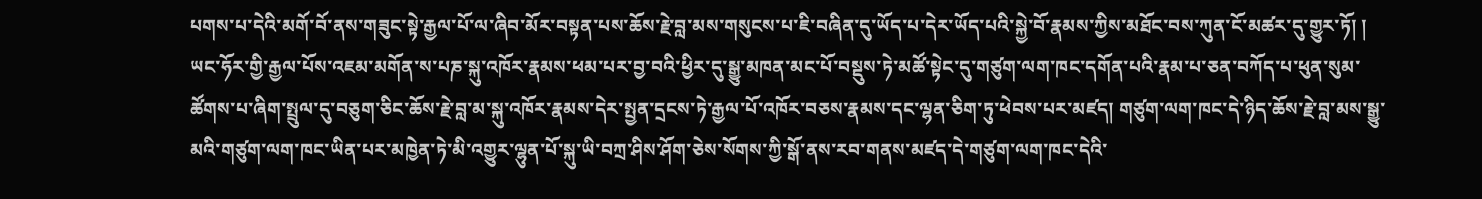པགས་པ་དེའི་མགོ་བོ་ནས་གཟུང་སྟེ་རྒྱལ་པོ་ལ་ཞིབ་མོར་བསྟན་པས་ཆོས་རྗེ་བླ་མས་གསུངས་པ་ཇི་བཞིན་དུ་ཡོད་པ་དེར་ཡོད་པའི་སྐྱེ་བོ་རྣམས་ཀྱིས་མཐོང་བས་ཀུན་ངོ་མཚར་དུ་གྱུར་ཏོ། །
ཡང་ཧོར་གྱི་རྒྱལ་པོས་འཇམ་མགོན་ས་པཎ་སྐུ་འཁོར་རྣམས་ཕམ་པར་བྱ་བའི་ཕྱིར་དུ་སྒྱུ་མཁན་མང་པོ་བསྡུས་ཏེ་མཚོ་སྟེང་དུ་གཙུག་ལག་ཁང་དགོན་པའི་རྣམ་པ་ཅན་བཀོད་པ་ཕུན་སུམ་ཚོགས་པ་ཞིག་སྤྲུལ་དུ་བཅུག་ཅིང་ཆོས་རྗེ་བླ་མ་སྐུ་འཁོར་རྣམས་དེར་སྤྱན་དྲངས་ཏེ་རྒྱལ་པོ་འཁོར་བཅས་རྣམས་དང་ལྷན་ཅིག་ཏུ་ཕེབས་པར་མཛད། གཙུག་ལག་ཁང་དེ་ཉིད་ཆོས་རྗེ་བླ་མས་སྒྱུ་མའི་གཙུག་ལག་ཁང་ཡིན་པར་མཁྱེན་ཏེ་མི་འགྱུར་ལྷུན་པོ་སྐུ་ཡི་བཀྲ་ཤིས་ཤོག་ཅེས་སོགས་ཀྱི་སྒོ་ནས་རབ་གནས་མཛད་དེ་གཙུག་ལག་ཁང་དེའི་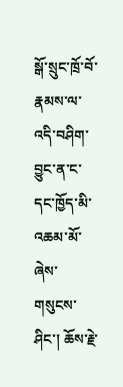སྒོ་སྲུང་ཁྲོ་བོ་རྣམས་ལ་འདི་བཤིག་བྱུང་ན་ང་དང་ཁྱོད་མི་འཆམ་མོ་ཞེས་གསུངས་ཤིང་། ཆོས་རྗེ་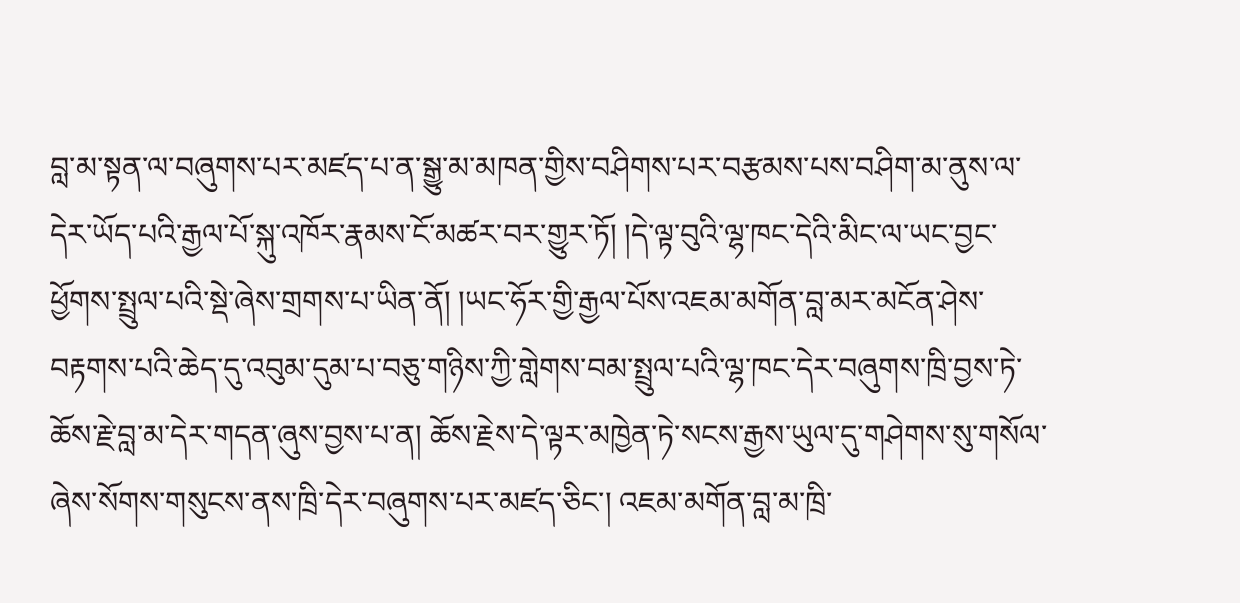བླ་མ་སྟན་ལ་བཞུགས་པར་མཛད་པ་ན་སྒྱུ་མ་མཁན་གྱིས་བཤིགས་པར་བརྩམས་པས་བཤིག་མ་ནུས་ལ་དེར་ཡོད་པའི་རྒྱལ་པོ་སྐུ་འཁོར་རྣམས་ངོ་མཚར་བར་གྱུར་ཏོ། །དེ་ལྟ་བུའི་ལྷ་ཁང་དེའི་མིང་ལ་ཡང་བྱང་ཕྱོགས་སྤྲུལ་པའི་སྡེ་ཞེས་གྲགས་པ་ཡིན་ནོ། །ཡང་ཧོར་གྱི་རྒྱལ་པོས་འཇམ་མགོན་བླ་མར་མངོན་ཤེས་བརྟགས་པའི་ཆེད་དུ་འབུམ་དུམ་པ་བཅུ་གཉིས་ཀྱི་གླེགས་བམ་སྤྲུལ་པའི་ལྷ་ཁང་དེར་བཞུགས་ཁྲི་བྱས་ཏེ་ཆོས་རྗེ་བླ་མ་དེར་གདན་ཞུས་བྱས་པ་ན། ཆོས་རྗེས་དེ་ལྟར་མཁྱེན་ཏེ་སངས་རྒྱས་ཡུལ་དུ་གཤེགས་སུ་གསོལ་ཞེས་སོགས་གསུངས་ནས་ཁྲི་དེར་བཞུགས་པར་མཛད་ཅིང་། འཇམ་མགོན་བླ་མ་ཁྲི་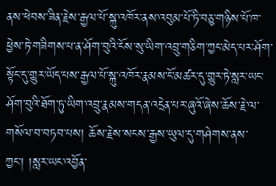ནས་ཕེབས་ཟིན་རྗེས་རྒྱལ་པོ་སྐུ་འཁོར་ནས་འབུམ་པོ་ཏི་བཅུ་གཉིས་པོ་ཁ་ཕྱེས་ཏེ་གཟིགས་པ་ན་ཤོག་བུའི་ངོས་སུ་ཡིག་འབྲུ་གཅིག་ཀྱང་མེད་པར་ཤོག་སྟོང་དུ་གྱུར་ཡོད་པས་རྒྱལ་པོ་སྐུ་འཁོར་རྣམས་ངོ་མཚར་དུ་གྱུར་ཏེ་སླར་ཡང་ཤོག་བུའི་ཐོག་ཏུ་ཡིག་འབྲུ་རྣམས་གདན་འདྲེན་པར་ཞུའོ་ཞེས་ཆོས་རྗེ་ལ་གསོལ་བ་བཏབ་པས། ཆོས་རྗེས་སངས་རྒྱས་ཡུལ་དུ་གཤེགས་ནས་ཀྱང་། །སླར་ཡང་འབྱོན་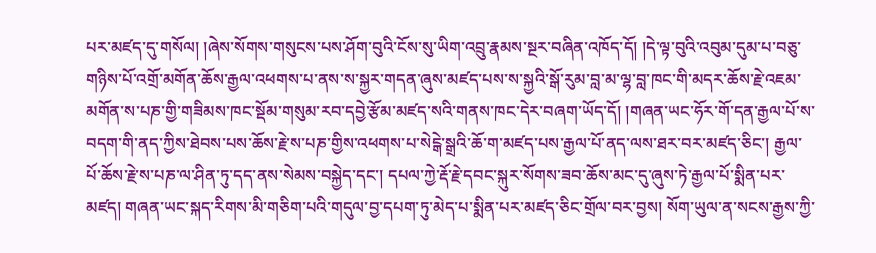པར་མཛད་དུ་གསོལ། །ཞེས་སོགས་གསུངས་པས་ཤོག་བུའི་ངོས་སུ་ཡིག་འབྲུ་རྣམས་སྔར་བཞིན་འཁོད་དོ། །དེ་ལྟ་བུའི་འབུམ་དུམ་པ་བཅུ་གཉིས་པོ་འགྲོ་མགོན་ཆོས་རྒྱལ་འཕགས་པ་ནས་ས་སྐྱར་གདན་ཞུས་མཛད་པས་ས་སྐྱའི་སྒོ་རུམ་བླ་མ་ལྷ་བླ་ཁང་གི་མདར་ཆོས་རྗེ་འཇམ་མགོན་ས་པཎ་གྱི་གཟིམས་ཁང་སྡོམ་གསུམ་རབ་དབྱེ་རྩོམ་མཛད་སའི་གནས་ཁང་དེར་བཞག་ཡོད་དོ། །གཞན་ཡང་ཧོར་གོ་དན་རྒྱལ་པོ་ས་བདག་གི་ནད་ཀྱིས་ཐེབས་པས་ཆོས་རྗེ་ས་པཎ་གྱིས་འཕགས་པ་སེངྒེ་སྒྲའི་ཆོ་ག་མཛད་པས་རྒྱལ་པོ་ནད་ལས་ཐར་བར་མཛད་ཅིང་། རྒྱལ་པོ་ཆོས་རྗེ་ས་པཎ་ལ་ཤིན་ཏུ་དད་ནས་སེམས་བསྐྱེད་དང་། དཔལ་ཀྱེ་རྡོ་རྗེ་དབང་སྐུར་སོགས་ཟབ་ཆོས་མང་དུ་ཞུས་ཏེ་རྒྱལ་པོ་སྨིན་པར་མཛད། གཞན་ཡང་སྐད་རིགས་མི་གཅིག་པའི་གདུལ་བྱ་དཔག་ཏུ་མེད་པ་སྨིན་པར་མཛད་ཅིང་གྲོལ་བར་བྱས། སོག་ཡུལ་ན་སངས་རྒྱས་ཀྱི་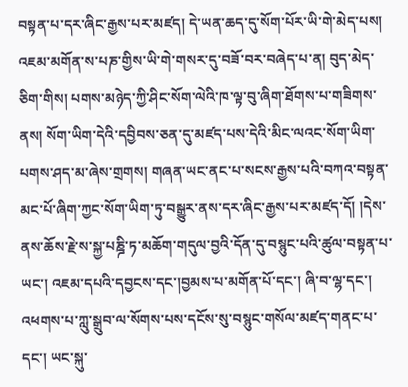བསྟན་པ་དར་ཞིང་རྒྱས་པར་མཛད། དེ་ཡན་ཆད་དུ་སོག་པོར་ཡི་གེ་མེད་པས། འཇམ་མགོན་ས་པཎ་གྱིས་ཡི་གེ་གསར་དུ་བཟོ་བར་བཞེད་པ་ན། བུད་མེད་ཅིག་གིས། པགས་མཉེད་ཀྱི་ཤིང་སོག་ལེའི་ཁ་ལྟ་བུ་ཞིག་ཐོགས་པ་གཟིགས་ནས། སོག་ཡིག་དེའི་དབྱིབས་ཅན་དུ་མཛད་པས་དེའི་མིང་ལའང་སོག་ཡིག་པགས་ཤད་མ་ཞེས་གྲགས། གཞན་ཡང་ནང་པ་སངས་རྒྱས་པའི་བཀའ་བསྟན་མང་པོ་ཞིག་ཀྱང་སོག་ཡིག་ཏུ་བསྒྱུར་ནས་དར་ཞིང་རྒྱས་པར་མཛད་དོ། །དེས་ནས་ཆོས་རྗེ་ས་སྐྱ་པཎྜི་ཏ་མཆོག་གདུལ་བྱའི་དོན་དུ་བསྙུང་པའི་ཚུལ་བསྟན་པ་ཡང་། འཇམ་དཔའི་དབྱངས་དང་།བྱམས་པ་མགོན་པོ་དང་། ཞི་བ་ལྷ་དང་། འཕགས་པ་ཀླུ་སྒྲུབ་ལ་སོགས་པས་དངོས་སུ་བསྙུང་གསོལ་མཛད་གནང་པ་དང་། ཡང་སྐུ་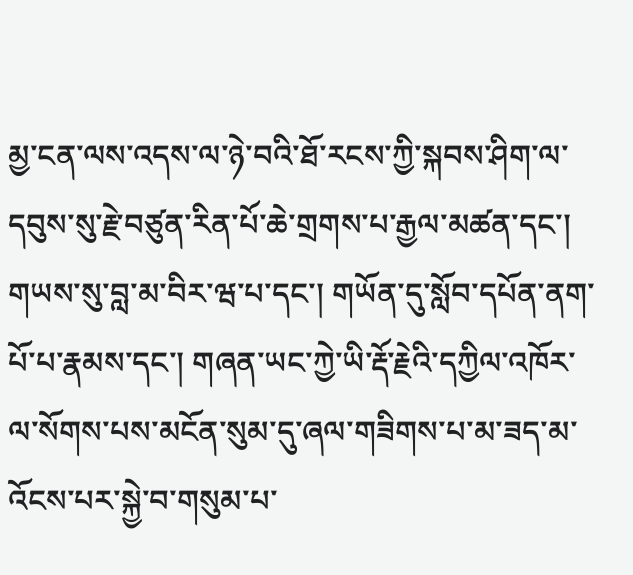མྱ་ངན་ལས་འདས་ལ་ཉེ་བའི་ཐོ་རངས་ཀྱི་སྐབས་ཤིག་ལ་དབུས་སུ་རྗེ་བཙུན་རིན་པོ་ཆེ་གྲགས་པ་རྒྱལ་མཚན་དང་། གཡས་སུ་བླ་མ་བིར་ཝ་པ་དང་། གཡོན་དུ་སློབ་དཔོན་ནག་པོ་པ་རྣམས་དང་། གཞན་ཡང་ཀྱེ་ཡི་རྡོ་རྗེའི་དཀྱིལ་འཁོར་ལ་སོགས་པས་མངོན་སུམ་དུ་ཞལ་གཟིགས་པ་མ་ཟད་མ་འོངས་པར་སྐྱེ་བ་གསུམ་པ་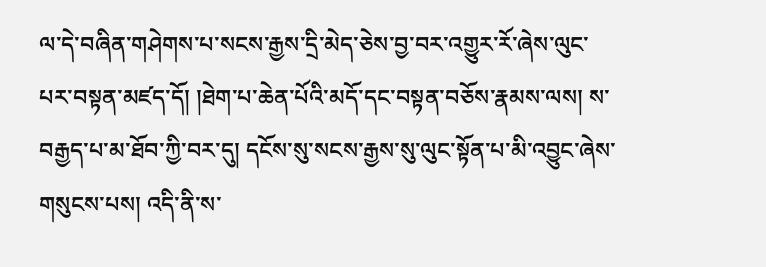ལ་དེ་བཞིན་གཤེགས་པ་སངས་རྒྱས་དྲི་མེད་ཅེས་བྱ་བར་འགྱུར་རོ་ཞེས་ལུང་པར་བསྟན་མཛད་དོ། །ཐེག་པ་ཆེན་པོའི་མདོ་དང་བསྟན་བཅོས་རྣམས་ལས། ས་བརྒྱད་པ་མ་ཐོབ་ཀྱི་བར་དུ། དངོས་སུ་སངས་རྒྱས་སུ་ལུང་སྟོན་པ་མི་འབྱུང་ཞེས་གསུངས་པས། འདི་ནི་ས་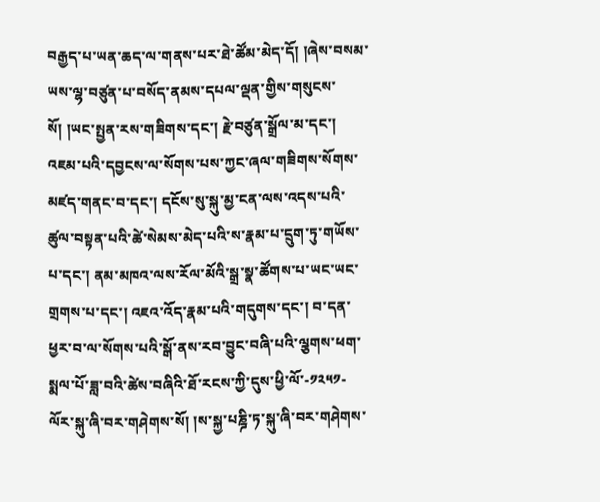བརྒྱད་པ་ཡན་ཆད་ལ་གནས་པར་ཐེ་ཚོམ་མེད་དོ། །ཞེས་བསམ་ཡས་ལྷ་བཙུན་པ་བསོད་ནམས་དཔལ་ལྡན་གྱིས་གསུངས་སོ། །ཡང་སྤྱན་རས་གཟིགས་དང་། རྗེ་བཙུན་སྒྲོལ་མ་དང་། འཇམ་པའི་དབྱངས་ལ་སོགས་པས་ཀྱང་ཞལ་གཟིགས་སོགས་མཛད་གནང་བ་དང་། དངོས་སུ་སྐུ་མྱ་ངན་ལས་འདས་པའི་ཚུལ་བསྟན་པའི་ཚེ་སེམས་མེད་པའི་ས་རྣམ་པ་དྲུག་ཏུ་གཡོས་པ་དང་། ནམ་མཁའ་ལས་རོལ་མོའི་སྒྲ་སྣ་ཚོགས་པ་ཡང་ཡང་གྲགས་པ་དང་། འཇའ་འོད་རྣམ་པའི་གདུགས་དང་། བ་དན་ཕྱར་བ་ལ་སོགས་པའི་སྒོ་ནས་རབ་བྱུང་བཞི་པའི་ལྕགས་ཕག་སྨལ་པོ་ཟླ་བའི་ཚེས་བཞིའི་ཐོ་རངས་ཀྱི་དུས་ཕྱི་ལོ་-༡༢༥༡-ལོར་སྐུ་ཞི་བར་གཤེགས་སོ། །ས་སྐྱ་པཎྜི་ཏ་སྐུ་ཞི་བར་གཤེགས་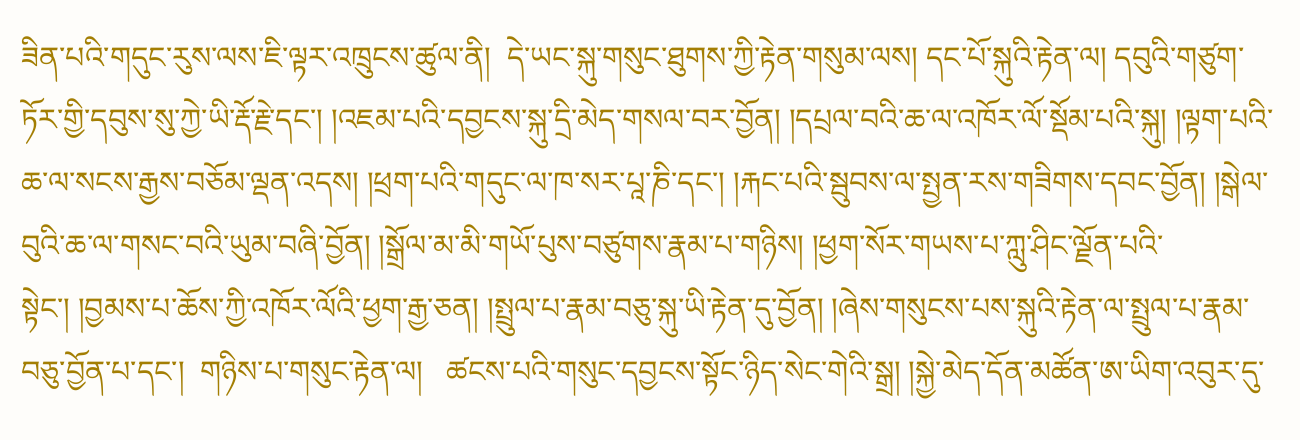ཟིན་པའི་གདུང་རུས་ལས་ཇི་ལྟར་འཁྲུངས་ཚུལ་ནི།  དེ་ཡང་སྐུ་གསུང་ཐུགས་ཀྱི་རྟེན་གསུམ་ལས། དང་པོ་སྐུའི་རྟེན་ལ། དབུའི་གཙུག་ཏོར་གྱི་དབུས་སུ་ཀྱེ་ཡི་རྡོ་རྗེ་དང་། །འཇམ་པའི་དབྱངས་སྐུ་དྲི་མེད་གསལ་བར་བྱོན། །དཔྲལ་བའི་ཆ་ལ་འཁོར་ལོ་སྡོམ་པའི་སྐུ། །ལྟག་པའི་ཆ་ལ་སངས་རྒྱས་བཅོམ་ལྡན་འདས། །ཕྲག་པའི་གདུང་ལ་ཁ་སར་པཱ་ཎི་དང་། །རྐང་པའི་སྦུབས་ལ་སྤྱན་རས་གཟིགས་དབང་བྱོན། །སྒེལ་བུའི་ཆ་ལ་གསང་བའི་ཡུམ་བཞི་བྱོན། །སྒྲོལ་མ་མི་གཡོ་པུས་བཙུགས་རྣམ་པ་གཉིས། །ཕྱག་སོར་གཡས་པ་ཀླུ་ཤིང་ལྗོན་པའི་སྟེང་། །བྱམས་པ་ཆོས་ཀྱི་འཁོར་ལོའི་ཕྱག་རྒྱ་ཅན། །སྤྲུལ་པ་རྣམ་བཅུ་སྐུ་ཡི་རྟེན་དུ་བྱོན། །ཞེས་གསུངས་པས་སྐུའི་རྟེན་ལ་སྤྲུལ་པ་རྣམ་བཅུ་བྱོན་པ་དང་།  གཉིས་པ་གསུང་རྟེན་ལ།   ཚངས་པའི་གསུང་དབྱངས་སྟོང་ཉིད་སེང་གེའི་སྒྲ། །སྐྱེ་མེད་དོན་མཚོན་ཨ་ཡིག་འབུར་དུ་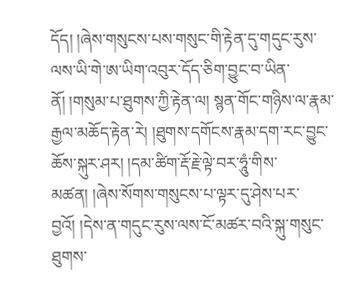དོད། །ཞེས་གསུངས་པས་གསུང་གི་རྟེན་དུ་གདུང་རུས་ལས་ཡི་གེ་ཨ་ཡིག་འབུར་དོད་ཅིག་བྱུང་བ་ཡིན་ནོ། །གསུམ་པ་ཐུགས་ཀྱི་རྟེན་ལ། སྙན་གོང་གཉིས་ལ་རྣམ་རྒྱལ་མཆོད་རྟེན་རེ། །ཐུགས་དགོངས་རྣམ་དག་རང་བྱུང་ཆོས་སྐུར་ཤར། །དམ་ཚིག་རྡོ་རྗེ་ལྟེ་བར་ཧཱུཾ་གིས་མཚན། །ཞེས་སོགས་གསུངས་པ་ལྟར་དུ་ཤེས་པར་བྱའོ། །དེས་ན་གདུང་རུས་ལས་ངོ་མཚར་བའི་སྐུ་གསུང་ཐུགས་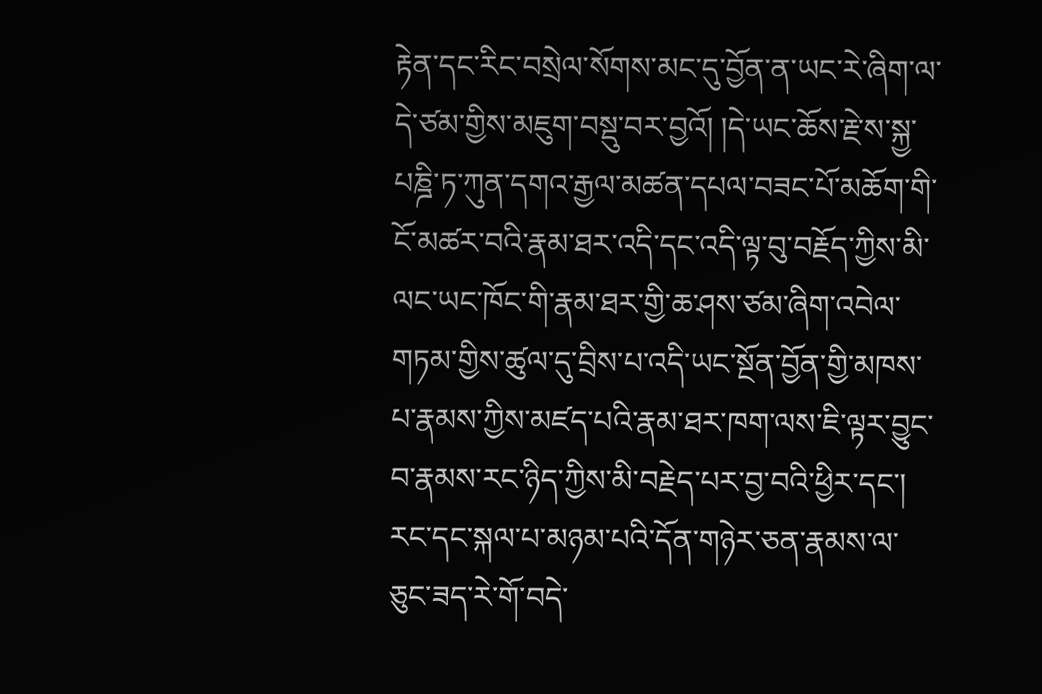རྟེན་དང་རིང་བསྲེལ་སོགས་མང་དུ་བྱོན་ན་ཡང་རེ་ཞིག་ལ་དེ་ཙམ་གྱིས་མཇུག་བསྡུ་བར་བྱའོ། །དེ་ཡང་ཆོས་རྗེ་ས་སྐྱ་པཎྜི་ཏ་ཀུན་དགའ་རྒྱལ་མཚན་དཔལ་བཟང་པོ་མཆོག་གི་ངོ་མཚར་བའི་རྣམ་ཐར་འདི་དང་འདི་ལྟ་བུ་བརྗོད་ཀྱིས་མི་ལང་ཡང་ཁོང་གི་རྣམ་ཐར་གྱི་ཆ་ཤས་ཙམ་ཞིག་འབེལ་གཏམ་གྱིས་ཚུལ་དུ་བྲིས་པ་འདི་ཡང་སྔོན་བྱོན་གྱི་མཁས་པ་རྣམས་ཀྱིས་མཛད་པའི་རྣམ་ཐར་ཁག་ལས་ཇི་ལྟར་བྱུང་བ་རྣམས་རང་ཉིད་ཀྱིས་མི་བརྗེད་པར་བྱ་བའི་ཕྱིར་དང་། རང་དང་སྐལ་པ་མཉམ་པའི་དོན་གཉེར་ཅན་རྣམས་ལ་ཅུང་ཟད་རེ་གོ་བདེ་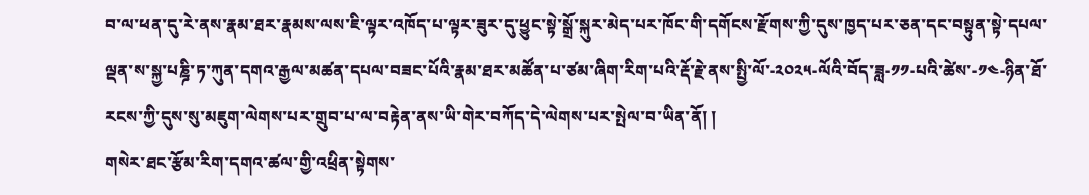བ་ལ་ཕན་དུ་རེ་ནས་རྣམ་ཐར་རྣམས་ལས་ཇི་ལྟར་འཁོད་པ་ལྟར་ཟུར་དུ་ཕྱུང་སྟེ་སྒྲོ་སྐུར་མེད་པར་ཁོང་གི་དགོངས་རྫོགས་ཀྱི་དུས་ཁྱད་པར་ཅན་དང་བསྟུན་སྟེ་དཔལ་ལྡན་ས་སྐྱ་པཎྜི་ཏ་ཀུན་དགའ་རྒྱལ་མཚན་དཔལ་བཟང་པོའི་རྣམ་ཐར་མཚོན་པ་ཙམ་ཞིག་རིག་པའི་རྡོ་རྗེ་ནས་སྤྱི་ལོ་-༢༠༢༥-ལོའི་བོད་ཟླ-༡༡-པའི་ཚེས་-༡༤-ཉིན་ཐོ་རངས་ཀྱི་དུས་སུ་མཇུག་ལེགས་པར་གྲུབ་པ་ལ་བརྟེན་ནས་ཡི་གེར་བཀོད་དེ་ལེགས་པར་སྤེལ་བ་ཡིན་ནོ། །
གསེར་ཐང་རྩོམ་རིག་དགའ་ཚལ་གྱི་འཕྲིན་སྟེགས་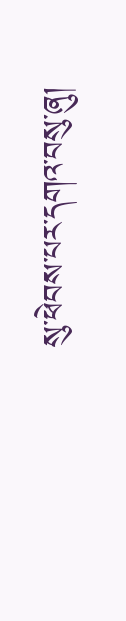སུ་ཕེབས་པར་དགའ་བསུ་ཞུ།